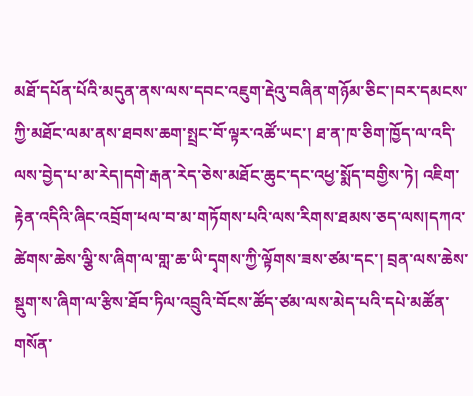མཐོ་དཔོན་པོའི་མདུན་ནས་ལས་དབང་འཇུག་རྡེའུ་བཞིན་གཉོམ་ཅིང་།བར་དམངས་ཀྱི་མཐོང་ལམ་ནས་ཐབས་ཆག་སྤྲང་བོ་ལྟར་འཚོ་ཡང་། ཐ་ན་ཁ་ཅིག་ཁྱོད་ལ་འདི་ལས་བྱེད་པ་མ་རེད།དགེ་རྒན་རེད་ཅེས་མཐོང་ཆུང་དང་འཕྱ་སྨོད་བགྱིས་ཏེ། འཇིག་རྟེན་འདིའི་ཞིང་འབྲོག་ཕལ་བ་མ་གཏོགས་པའི་ལས་རིགས་ཐམས་ཅད་ལས།དཀའ་ཚེགས་ཆེས་ལྕི་ས་ཞིག་ལ་གླ་ཆ་ཡི་དྭགས་ཀྱི་ལྟོགས་ཟས་ཙམ་དང་། བྲན་ལས་ཆེས་སྡུག་ས་ཞིག་ལ་རྩིས་ཐོབ་ཏིལ་འབྲུའི་བོངས་ཚོད་ཙམ་ལས་མེད་པའི་དཔེ་མཚོན་གསོན་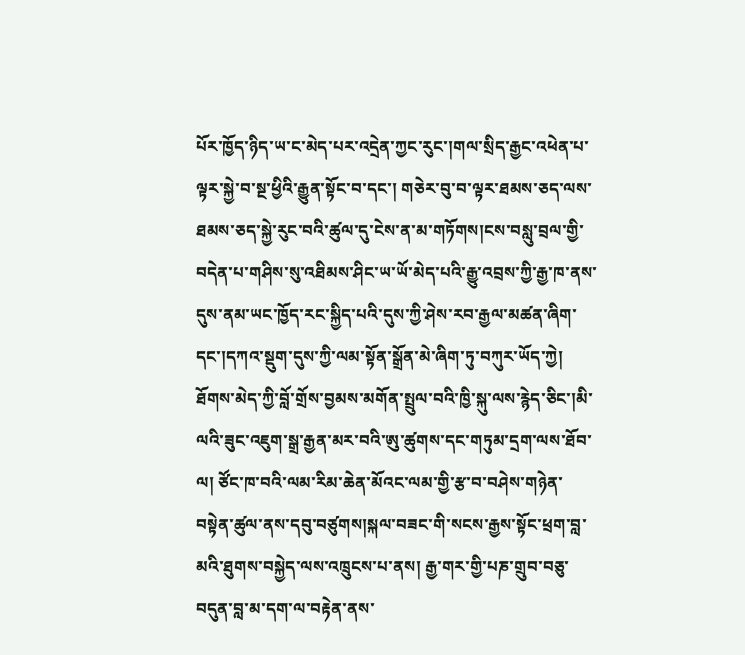པོར་ཁྱོད་ཉིད་ཡ་ང་མེད་པར་འདྲེན་ཀྱང་རུང་།གལ་སྲིད་རྒྱང་འཕེན་པ་ལྟར་སྐྱེ་བ་སྔ་ཕྱིའི་རྒྱུན་སྟོང་བ་དང་། གཅེར་བུ་བ་ལྟར་ཐམས་ཅད་ལས་ཐམས་ཅད་སྐྱེ་རུང་བའི་ཚུལ་དུ་ངེས་ན་མ་གཏོགས།ངས་བསླུ་བྲལ་གྱི་བདེན་པ་གཤིས་སུ་འཐིམས་ཤིང་ཡ་ཡོ་མེད་པའི་རྒྱུ་འབྲས་ཀྱི་རྒྱ་ཁ་ནས་དུས་ནམ་ཡང་ཁྱོད་རང་སྐྱིད་པའི་དུས་ཀྱི་ཤེས་རབ་རྒྱལ་མཚན་ཞིག་དང་།དཀའ་སྡུག་དུས་ཀྱི་ལམ་སྟོན་སྒྲོན་མེ་ཞིག་ཏུ་བཀུར་ཡོད་ཀྱེ།
ཐོགས་མེད་ཀྱི་བློ་གྲོས་བྱམས་མགོན་སྤྲུལ་བའི་ཁྱི་སྐུ་ལས་རྙེད་ཅིང་།མི་ལའི་ཟུང་འཇུག་སྒྲ་རྒྱན་མར་བའི་ཨུ་ཚུགས་དང་གཏུམ་དྲག་ལས་ཐོབ་ལ། ཙོང་ཁ་བའི་ལམ་རིམ་ཆེན་མོའང་ལམ་གྱི་རྩ་བ་བཤེས་གཉེན་བསྟེན་ཚུལ་ནས་དབུ་བཙུགས།སྐལ་བཟང་གི་སངས་རྒྱས་སྟོང་ཕྲག་བླ་མའི་ཐུགས་བསྐྱེད་ལས་འཁྲུངས་པ་ནས། རྒྱ་གར་གྱི་པཎ་གྲུབ་བཅུ་བདུན་བླ་མ་དག་ལ་བརྟེན་ནས་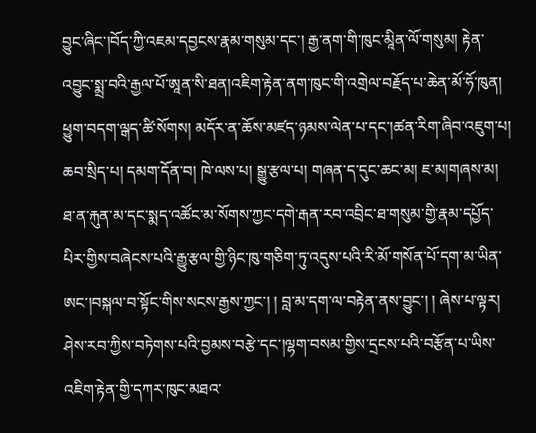བྱུང་ཞིང་།བོད་ཀྱི་འཇམ་དབྱངས་རྣམ་གསུམ་དང་། རྒྱ་ནག་གི་ཁུང་མཱིན་ལོ་གསུམ། རྟེན་འབྱུང་སྨྲ་བའི་རྒྱལ་པོ་ཨཱན་སི་ཐན།འཇིག་རྟེན་ནག་ཁུང་གི་འགྲེལ་བརྗོད་པ་ཆེན་མོ་ཧོ་ཁུན། ཕྱུག་བདག་ལྒད་ཚི་སོགས། མདོར་ན་ཆོས་མཛད་ཉམས་ལེན་པ་དང་།ཚན་རིག་ཞིབ་འཇུག་པ། ཆབ་སྲིད་པ། དམག་དོན་བ། ཁེ་ལས་པ། སྒྱུ་རྩལ་པ། གཞན་ད་དུང་ཆང་མ། ཇ་མ།གཞས་མ། ཐ་ན་རྐུན་མ་དང་སྨད་འཚོང་མ་སོགས་ཀྱང་དགེ་རྒན་རབ་འབྲིང་ཐ་གསུམ་གྱི་རྣམ་དཔྱོད་པིར་གྱིས་བཞེངས་པའི་རྒྱུ་རྩལ་གྱི་ཉིང་ཁུ་གཅིག་ཏུ་འདུས་པའི་རི་མོ་གསོན་པོ་དག་མ་ཡིན་ཨང་།བསྐལ་བ་སྟོང་གིས་སངས་རྒྱས་ཀྱང་། ། བླ་མ་དག་ལ་བརྟེན་ནས་བྱུང་། ། ཞེས་པ་ལྟར། ཤེས་རབ་ཀྱིས་བཏེགས་པའི་བྱམས་བརྩེ་དང་།ལྷག་བསམ་གྱིས་དྲངས་པའི་བརྩོན་པ་ཡིས་འཇིག་རྟེན་གྱི་དཀར་ཁུང་མཐའ་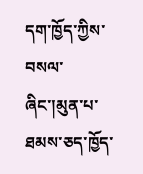དག་ཁྱོད་ཀྱིས་བསལ་ཞིང་།མུན་པ་ཐམས་ཅད་ཁྱོད་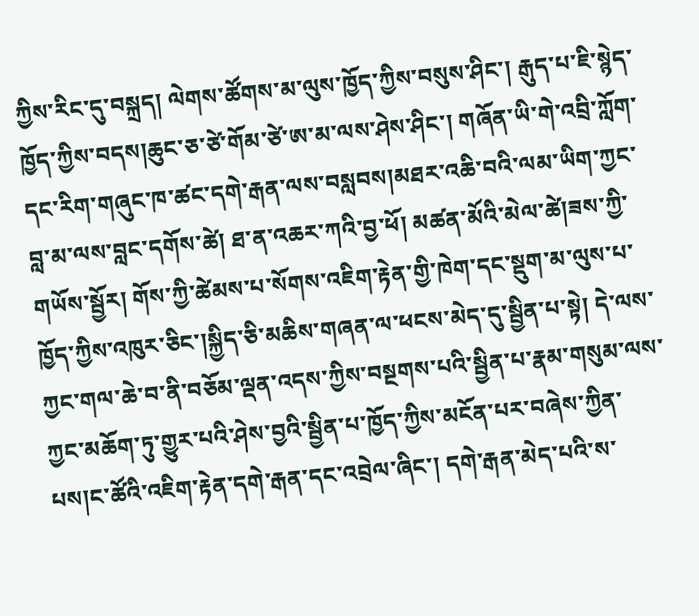ཀྱིས་རིང་དུ་བསྐྲད། ལེགས་ཚོགས་མ་ལུས་ཁྱོད་ཀྱིས་བསུས་ཤིང་། རྒུད་པ་ཇི་སྙེད་ཁྱོད་ཀྱིས་བདས།ཆུང་ཅ་ཙེ་གོམ་ཙེ་ཨ་མ་ལས་ཤེས་ཤིང་། གཞོན་ཡི་གེ་འབྲི་ཀློག་དང་རིག་གཞུང་ཁ་ཚང་དགེ་རྒན་ལས་བསླབས།མཐར་འཆི་བའི་ལམ་ཡིག་ཀྱང་བླ་མ་ལས་བླང་དགོས་ཚེ། ཐ་ན་འཆར་ཀའི་བྱ་ཕོ། མཚན་མོའི་མེལ་ཚེ།ཟས་ཀྱི་གཡོས་སྦྱོར། གོས་ཀྱི་ཚེམས་པ་སོགས་འཇིག་རྟེན་གྱི་ཁེག་དང་སྡུག་མ་ལུས་པ་ཁྱོད་ཀྱིས་འཁུར་ཅིང་།སྐྱིད་ཅི་མཆིས་གཞན་ལ་ཕངས་མེད་དུ་སྦྱིན་པ་སྟེ། དེ་ལས་ཀྱང་གལ་ཆེ་བ་ནི་བཅོམ་ལྡན་འདས་ཀྱིས་བསྔགས་པའི་སྦྱིན་པ་རྣམ་གསུམ་ལས་ཀྱང་མཆོག་ཏུ་གྱུར་པའི་ཤེས་བྱའི་སྦྱིན་པ་ཁྱོད་ཀྱིས་མངོན་པར་བཞེས་ཀྱིན་པས།ང་ཚོའི་འཇིག་རྟེན་དགེ་རྒན་དང་འབྲེལ་ཞིང་། དགེ་རྒན་མེད་པའི་ས་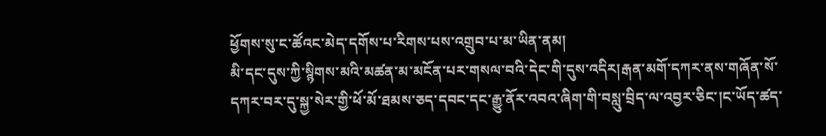ཕྱོགས་སུ་ང་ཚོའང་མེད་དགོས་པ་རིགས་པས་འགྲུབ་པ་མ་ཡིན་ནམ།
མི་དང་དུས་ཀྱི་སྙིགས་མའི་མཚན་མ་མངོན་པར་གསལ་བའི་དེང་གི་དུས་འདིར།རྒན་མགོ་དཀར་ནས་གཞོན་སོ་དཀར་བར་དུ་སྐྱ་སེར་གྱི་ཕོ་མོ་ཐམས་ཅད་དབང་དང་རྒྱུ་ནོར་འབའ་ཞིག་གི་བསླུ་བྲིད་ལ་འབྱར་ཅིང་།ང་ཡོད་ཚད་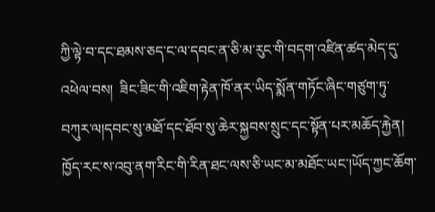ཀྱི་ལྟེ་བ་དང་ཐམས་ཅད་ང་ལ་དབང་ན་ཅི་མ་རུང་གི་བདག་འཛིན་ཚད་མེད་དུ་འཕེལ་བས།  ཟིང་ཟིང་གི་འཇིག་རྟེན་ཁོ་ནར་ཡིད་སྨོན་གཏོང་ཞིང་གཙུག་ཏུ་བཀུར་ལ།དབང་སུ་མཐོ་དང་ཐོབ་སུ་ཆེར་སྐྱབས་སྲུང་དང་སྟོན་པར་མཆོད་རྐྱེན། ཁྱོད་རང་ས་འབུ་ནག་རིང་གི་རིན་ཐང་ལས་ཅི་ཡང་མ་མཐོང་ཡང་།ཡོད་ཀྱང་ཆོག་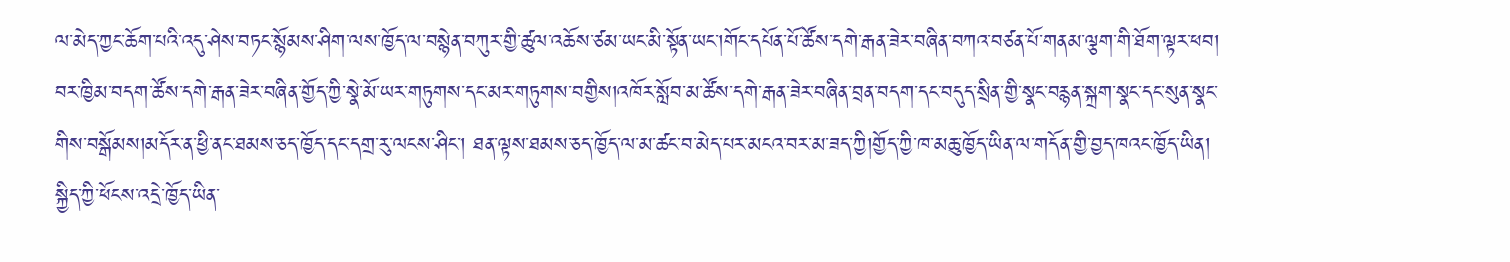ལ་མེད་ཀྱང་ཆོག་པའི་འདུ་ཤེས་བཏང་སྙོམས་ཤིག་ལས་ཁྱོད་ལ་བསྙེན་བཀུར་གྱི་ཚུལ་འཆོས་ཙམ་ཡང་མི་སྟོན་ཡང་།གོང་དཔོན་པོ་ཚོས་དགེ་རྒན་ཟེར་བཞིན་བཀའ་བཙན་པོ་གནམ་ལྕག་གི་ཐོག་ལྟར་ཕབ། བར་ཁྱིམ་བདག་ཚོས་དགེ་རྒན་ཟེར་བཞིན་གྱོད་ཀྱི་སྣེ་མོ་ཡར་གཏུགས་དང་མར་གཏུགས་བགྱིས།འཁོར་སློབ་མ་ཚོས་དགེ་རྒན་ཟེར་བཞིན་བྲན་བདག་དང་བདུད་སྲིན་གྱི་སྣང་བརྙན་སྐྲག་སྣང་དང་སུན་སྣང་གིས་བསྒོམས།མདོར་ན་ཕྱི་ནང་ཐམས་ཅད་ཁྱོད་དང་དགྲ་རུ་ལངས་ཤིང་། ཐན་ལྟས་ཐམས་ཅད་ཁྱོད་ལ་མ་ཚང་བ་མེད་པར་མངའ་བར་མ་ཟད་ཀྱི།གྱོད་ཀྱི་ཁ་མཆུ་ཁྱོད་ཡིན་ལ་གདོན་གྱི་བྱད་ཁའང་ཁྱོད་ཡིན། སྐྱིད་ཀྱི་ཕོངས་འདྲེ་ཁྱོད་ཡིན་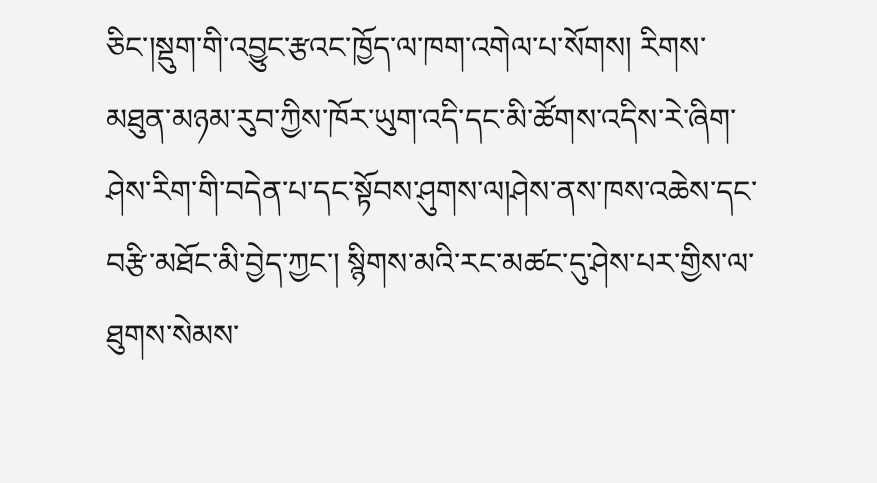ཅིང་།སྡུག་གི་འབྱུང་རྩའང་ཁྱོད་ལ་ཁག་འགེལ་པ་སོགས། རིགས་མཐུན་མཉམ་རུབ་ཀྱིས་ཁོར་ཡུག་འདི་དང་མི་ཚོགས་འདིས་རེ་ཞིག་ཤེས་རིག་གི་བདེན་པ་དང་སྟོབས་ཤུགས་ལ།ཤེས་ནས་ཁས་འཆེས་དང་བརྩི་མཐོང་མི་བྱེད་ཀྱང་། སྙིགས་མའི་རང་མཚང་དུ་ཤེས་པར་གྱིས་ལ་ཐུགས་སེམས་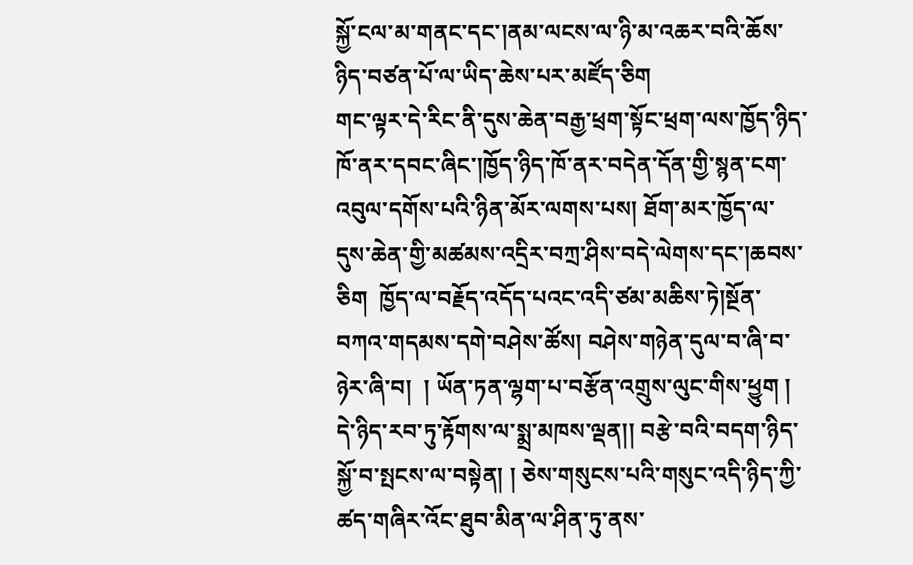སྐྱོ་ངལ་མ་གནང་དང་།ནམ་ལངས་ལ་ཉི་མ་འཆར་བའི་ཆོས་ཉིད་བཙན་པོ་ལ་ཡིད་ཆེས་པར་མཛོད་ཅིག
གང་ལྟར་དེ་རིང་ནི་དུས་ཆེན་བརྒྱ་ཕྲག་སྟོང་ཕྲག་ལས་ཁྱོད་ཉིད་ཁོ་ནར་དབང་ཞིང་།ཁྱོད་ཉིད་ཁོ་ནར་བདེན་དོན་གྱི་སྙན་ངག་འབུལ་དགོས་པའི་ཉིན་མོར་ལགས་པས། ཐོག་མར་ཁྱོད་ལ་དུས་ཆེན་གྱི་མཚམས་འདྲིར་བཀྲ་ཤིས་བདེ་ལེགས་དང་།ཆབས་ཅིག  ཁྱོད་ལ་བརྗོད་འདོད་པའང་འདི་ཙམ་མཆིས་ཏེ།སྔོན་བཀའ་གདམས་དགེ་བཤེས་ཚོས། བཤེས་གཉེན་དུལ་བ་ཞི་བ་ཉེར་ཞི་བ།  ། ཡོན་ཏན་ལྷག་པ་བརྩོན་འགྲུས་ལུང་གིས་ཕྱུག ། དེ་ཉིད་རབ་ཏུ་རྟོགས་ལ་སྨྲ་མཁས་ལྡན།། བརྩེ་བའི་བདག་ཉིད་སྐྱོ་བ་སྤངས་ལ་བསྟེན། ། ཅེས་གསུངས་པའི་གསུང་འདི་ཉིད་ཀྱི་ཚད་གཞིར་འོང་ཐུབ་མིན་ལ་ཤིན་ཏུ་ནས་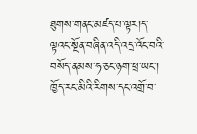ཐུགས་གནང་མཛད་པ་ལྟར།ད་ལྟའང་སྔོན་བཞིན་འདི་འདྲ་འོང་བའི་བསོད་ནམས་ཧ་ཅང་ཉག་ཕྲ་ཡང་། ཁྱོད་རང་མིའི་རིགས་དང་འགྲོ་བ་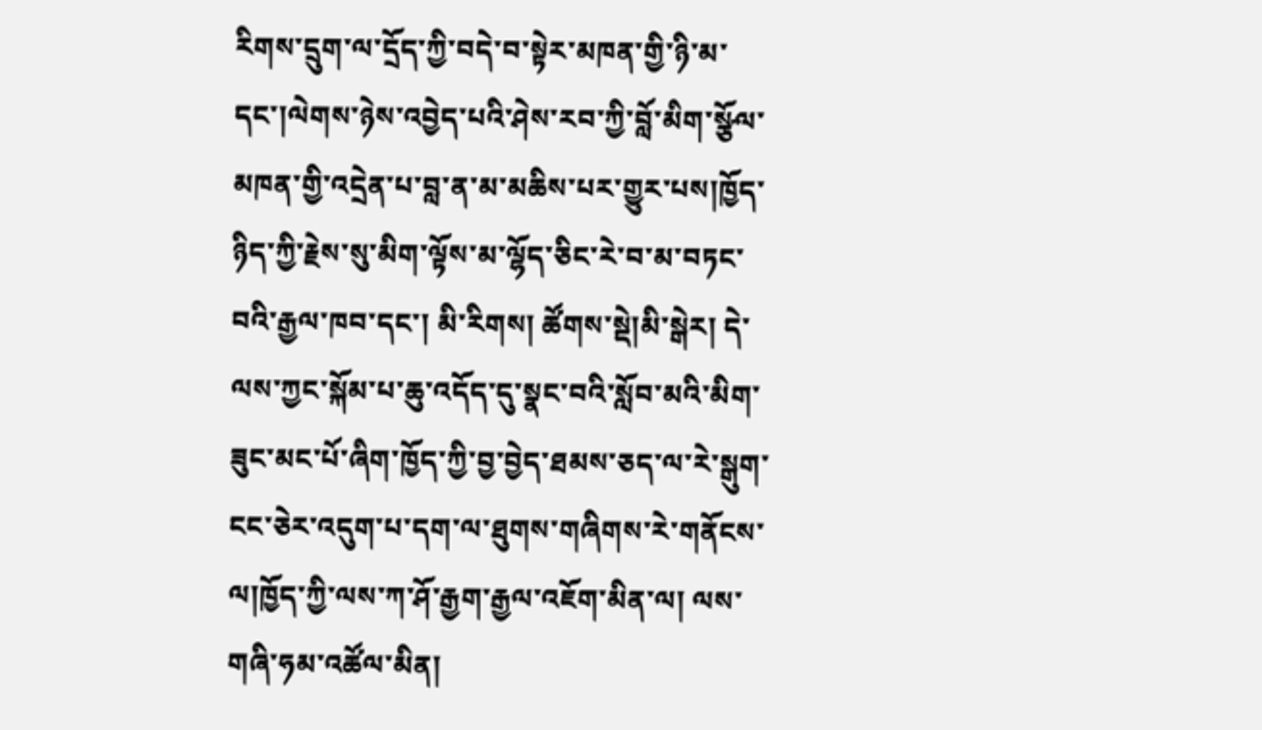རིགས་དྲུག་ལ་དྲོད་ཀྱི་བདེ་བ་སྟེར་མཁན་གྱི་ཉི་མ་དང་།ལེགས་ཉེས་འབྱེད་པའི་ཤེས་རབ་ཀྱི་བློ་མིག་སྩོལ་མཁན་གྱི་འདྲེན་པ་བླ་ན་མ་མཆིས་པར་གྱུར་པས།ཁྱོད་ཉིད་ཀྱི་རྗེས་སུ་མིག་ལྟོས་མ་ལྷོད་ཅིང་རེ་བ་མ་བཏང་བའི་རྒྱལ་ཁབ་དང་། མི་རིགས། ཚོགས་སྡེ།མི་སྒེར། དེ་ལས་ཀྱང་སྐོམ་པ་ཆུ་འདོད་དུ་སྣང་བའི་སློབ་མའི་མིག་ཟུང་མང་པོ་ཞིག་ཁྱོད་ཀྱི་བྱ་བྱེད་ཐམས་ཅད་ལ་རེ་སྒུག་ངང་ཅེར་འདུག་པ་དག་ལ་ཐུགས་གཞིགས་རེ་གནོངས་ལ།ཁྱོད་ཀྱི་ལས་ཀ་ཤོ་རྒྱག་རྒྱལ་འཇོག་མིན་ལ། ལས་གཞི་ཧམ་འཚོལ་མིན།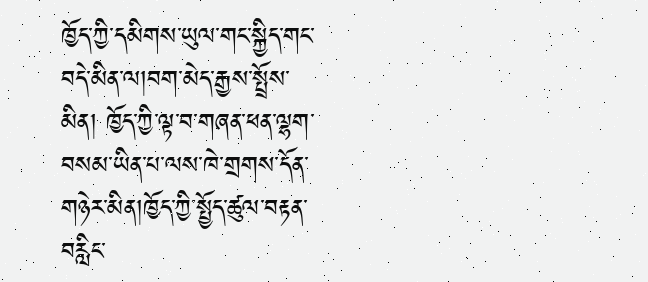ཁྱོད་ཀྱི་དམིགས་ཡུལ་གང་སྐྱིད་གང་བདེ་མིན་ལ།བག་མེད་རྒྱས་སྤྲོས་མིན། ཁྱོད་ཀྱི་ལྟ་བ་གཞན་ཕན་ལྷག་བསམ་ཡིན་པ་ལས་ཁེ་གྲགས་དོན་གཉེར་མིན།ཁྱོད་ཀྱི་སྤྱོད་ཚུལ་བརྟན་བརླིང་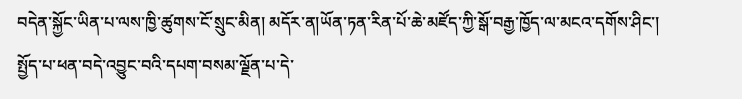བདེན་སྐྱོང་ཡིན་པ་ལས་ཁྱི་ཚུགས་ངོ་སྲུང་མིན། མདོར་ན།ཡོན་ཏན་རིན་པོ་ཆེ་མཛོད་ཀྱི་སྒོ་བརྒྱ་ཁྱོད་ལ་མངའ་དགོས་ཤིང་། སྤྱོད་པ་ཕན་བདེ་འབྱུང་བའི་དཔག་བསམ་ལྗོན་པ་དེ་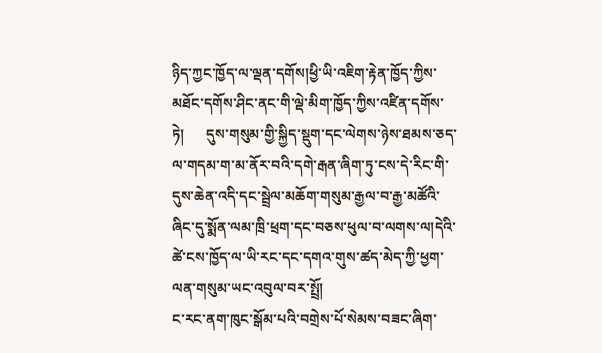ཉིད་ཀྱང་ཁྱོད་ལ་ལྡན་དགོས།ཕྱི་ཡི་འཇིག་རྟེན་ཁྱོད་ཀྱིས་མཐོང་དགོས་ཤིང་ནང་གི་ལྡེ་མིག་ཁྱོད་ཀྱིས་འཛིན་དགོས་ཏེ།      དུས་གསུམ་གྱི་སྐྱིད་སྡུག་དང་ལེགས་ཉེས་ཐམས་ཅད་ལ་གདམ་ག་མ་ནོར་བའི་དགེ་རྒན་ཞིག་ཏུ་ངས་དེ་རིང་གི་དུས་ཆེན་འདི་དང་སྦྲེལ་མཆོག་གསུམ་རྒྱལ་བ་རྒྱ་མཚོའི་ཞིང་དུ་སྨོན་ལམ་ཁྲི་ཕྲག་དང་བཅས་ཕུལ་བ་ལགས་ལ།དེའི་ཚེ་ངས་ཁྱོད་ལ་ཡི་རང་དང་དགའ་གུས་ཚད་མེད་ཀྱི་ཕྱག་ལན་གསུམ་ཡང་འབུལ་བར་སྤྲོ།
ང་རང་ནག་ཁུང་སྒོམ་པའི་བགྲེས་པོ་སེམས་བཟང་ཞིག་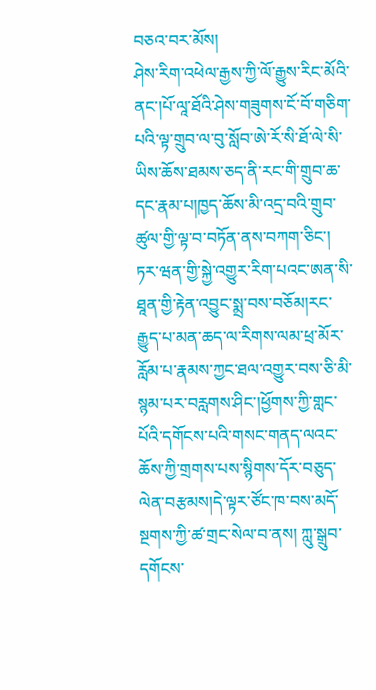བཅའ་བར་མོས།
ཤེས་རིག་འཕེལ་རྒྱས་ཀྱི་ལོ་རྒྱུས་རིང་མོའི་ནང་།པོ་ལཱ་ཐོའི་ཤེས་གཟུགས་ངོ་བོ་གཅིག་པའི་ལྟ་གྲུབ་ལ་བུ་སློབ་ཨེ་རོ་སི་ཐོ་ལེ་སི་ཡིས་ཆོས་ཐམས་ཅད་ནི་རང་གི་གྲུབ་ཆ་དང་རྣམ་པ།ཁྱད་ཆོས་མི་འདྲ་བའི་གྲུབ་ཚུལ་གྱི་ལྟ་བ་བཏོན་ནས་བཀག་ཅིང་། ཏར་ཝན་གྱི་སྐྱེ་འགྱུར་རིག་པའང་ཨན་སི་ཐཱན་གྱི་རྟེན་འབྱུང་སྨྲ་བས་བཅོམ།རང་རྒྱུད་པ་མན་ཆད་ལ་རིགས་ལམ་ཕྲ་མོར་རློམ་པ་རྣམས་ཀྱང་ཐལ་འགྱུར་བས་ཅི་མི་སྙམ་པར་བརླགས་ཤིང་།ཕྱོགས་ཀྱི་གླང་པོའི་དགོངས་པའི་གསང་གནད་ལའང་ཆོས་ཀྱི་གྲགས་པས་སྙིགས་དོར་བཅུད་ལེན་བརྩམས།དེ་ལྟར་ཙོང་ཁ་བས་མདོ་སྔགས་ཀྱི་ཚ་གྲང་སེལ་བ་ནས། ཀླུ་སྒྲུབ་དགོངས་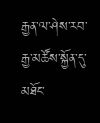རྒྱན་ལ་ཤེས་རབ་རྒྱ་མཚོས་སྐྱོན་དུ་མཐོང་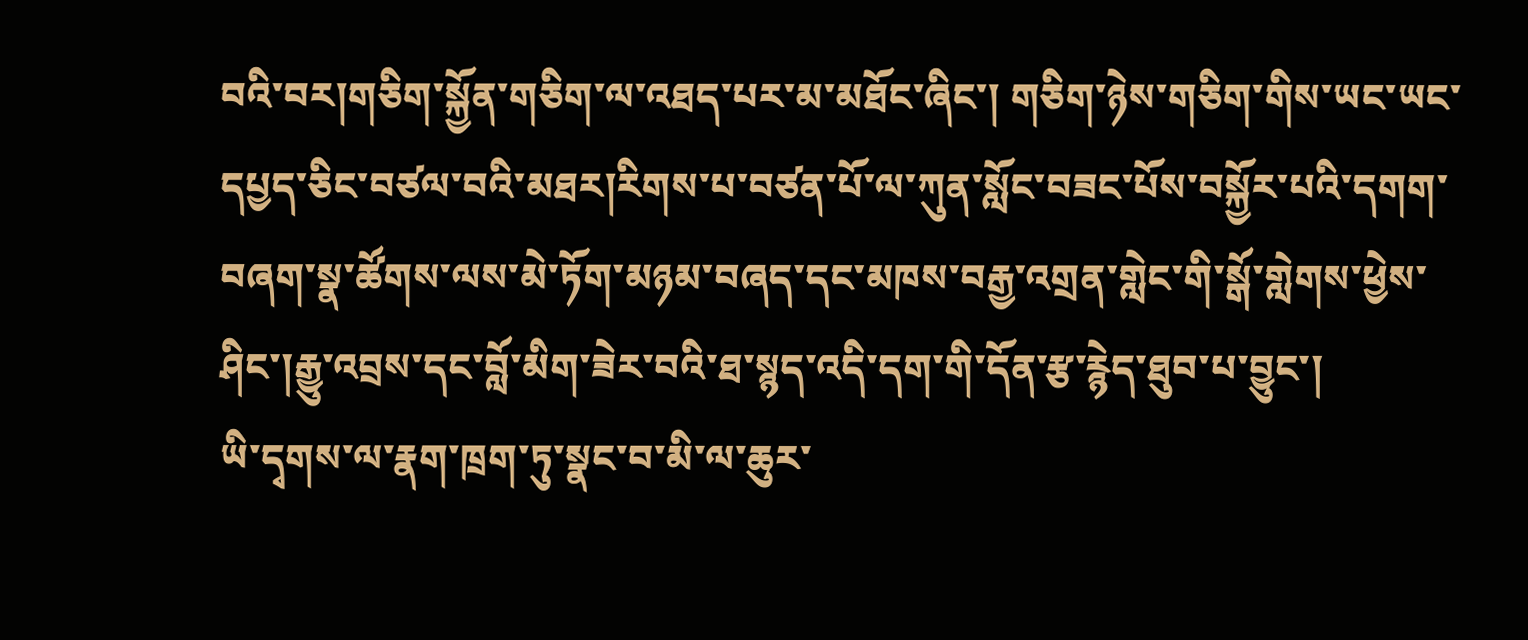བའི་བར།གཅིག་སྐྱོན་གཅིག་ལ་འཐད་པར་མ་མཐོང་ཞིང་། གཅིག་ཉེས་གཅིག་གིས་ཡང་ཡང་དཔྱད་ཅིང་བཙལ་བའི་མཐར།རིགས་པ་བཙན་པོ་ལ་ཀུན་སློང་བཟང་པོས་བསྐྱོར་པའི་དགག་བཞག་སྣ་ཚོགས་ལས་མེ་ཏོག་མཉམ་བཞད་དང་མཁས་བརྒྱ་འགྲན་གླེང་གི་སྒོ་གླེགས་ཕྱེས་ཤིང་།རྒྱུ་འབྲས་དང་བློ་མིག་ཟེར་བའི་ཐ་སྙད་འདི་དག་གི་དོན་རྩ་རྙེད་ཐུབ་པ་བྱུང་།
ཡི་དྭགས་ལ་རྣག་ཁྲག་ཏུ་སྣང་བ་མི་ལ་ཆུར་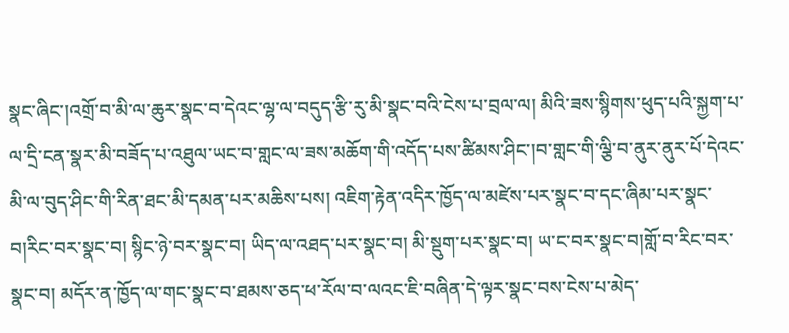སྣང་ཞིང་།འགྲོ་བ་མི་ལ་ཆུར་སྣང་བ་དེའང་ལྷ་ལ་བདུད་རྩི་རུ་མི་སྣང་བའི་ངེས་པ་བྲལ་ལ། མིའི་ཟས་སྙིགས་ཕུད་པའི་སྐྱག་པ་ལ་དྲི་ངན་སྣར་མི་བཟོད་པ་འཐུལ་ཡང་བ་གླང་ལ་ཟས་མཆོག་གི་འདོད་པས་ཚིམས་ཤིང་།བ་གླང་གི་ལྕི་བ་ནུར་ནུར་པོ་དེའང་མི་ལ་བུད་ཤིང་གི་རིན་ཐང་མི་དམན་པར་མཆིས་པས། འཇིག་རྟེན་འདིར་ཁྱོད་ལ་མཛེས་པར་སྣང་བ་དང་ཞིམ་པར་སྣང་བ།རིང་བར་སྣང་བ། སྙིང་ཉེ་བར་སྣང་བ། ཡིད་ལ་འཐད་པར་སྣང་བ། མི་སྡུག་པར་སྣང་བ། ཡ་ང་བར་སྣང་བ།གློ་བ་རིང་བར་སྣང་བ། མདོར་ན་ཁྱོད་ལ་གང་སྣང་བ་ཐམས་ཅད་ཕ་རོལ་བ་ལའང་ཇི་བཞིན་དེ་ལྟར་སྣང་བས་ངེས་པ་མེད་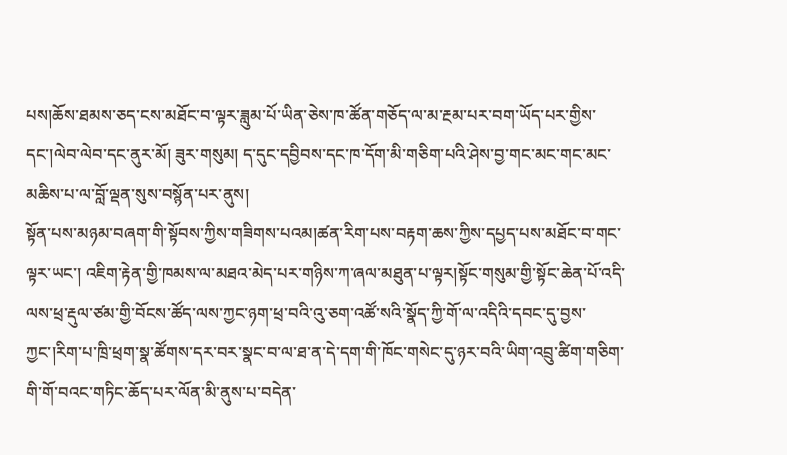པས།ཆོས་ཐམས་ཅད་ངས་མཐོང་བ་ལྟར་ཟླུམ་པོ་ཡིན་ཅེས་ཁ་ཚོན་གཅོད་ལ་མ་རྔམ་པར་བག་ཡོད་པར་གྱིས་དང་།ལེབ་ལེབ་དང་ནུར་མོ། ཟུར་གསུམ། ད་དུང་དབྱིབས་དང་ཁ་དོག་མི་གཅིག་པའི་ཤེས་བྱ་གང་མང་གང་མང་མཆིས་པ་ལ་བློ་ལྡན་སུས་བསྙོན་པར་ནུས།
སྟོན་པས་མཉམ་བཞག་གི་སྟོབས་ཀྱིས་གཟིགས་པའམ།ཚན་རིག་པས་བརྟག་ཆས་ཀྱིས་དཔྱད་པས་མཐོང་བ་གང་ལྟར་ཡང་། འཇིག་རྟེན་གྱི་ཁམས་ལ་མཐའ་མེད་པར་གཉིས་ཀ་ཞལ་མཐུན་པ་ལྟར།སྟོང་གསུམ་གྱི་སྟོང་ཆེན་པོ་འདི་ལས་ཕྲ་རྡུལ་ཙམ་གྱི་བོངས་ཚོད་ལས་ཀྱང་ཉག་ཕྲ་བའི་འུ་ཅག་འཚོ་སའི་སྣོད་ཀྱི་གོ་ལ་འདིའི་དབང་དུ་བྱས་ཀྱང་།རིག་པ་ཁྲི་ཕྲག་སྣ་ཚོགས་དར་བར་སྣང་བ་ལ་ཐ་ན་དེ་དག་གི་ཁོང་གསེང་དུ་ཉར་བའི་ཡིག་འབྲུ་ཚིག་གཅིག་གི་གོ་བའང་གཏིང་ཆོད་པར་ལོན་མི་ནུས་པ་བདེན་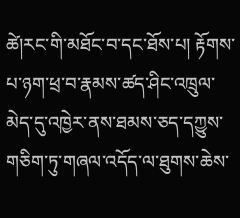ཚེ།རང་གི་མཐོང་བ་དང་ཐོས་པ། རྟོགས་པ་ཉག་ཕྲ་བ་རྣམས་ཚད་ཤིང་འཁྲུལ་མེད་དུ་འཁྱེར་ནས་ཐམས་ཅད་དཀྱུས་གཅིག་ཏུ་གཞལ་འདོད་ལ་ཐུགས་ཆེས་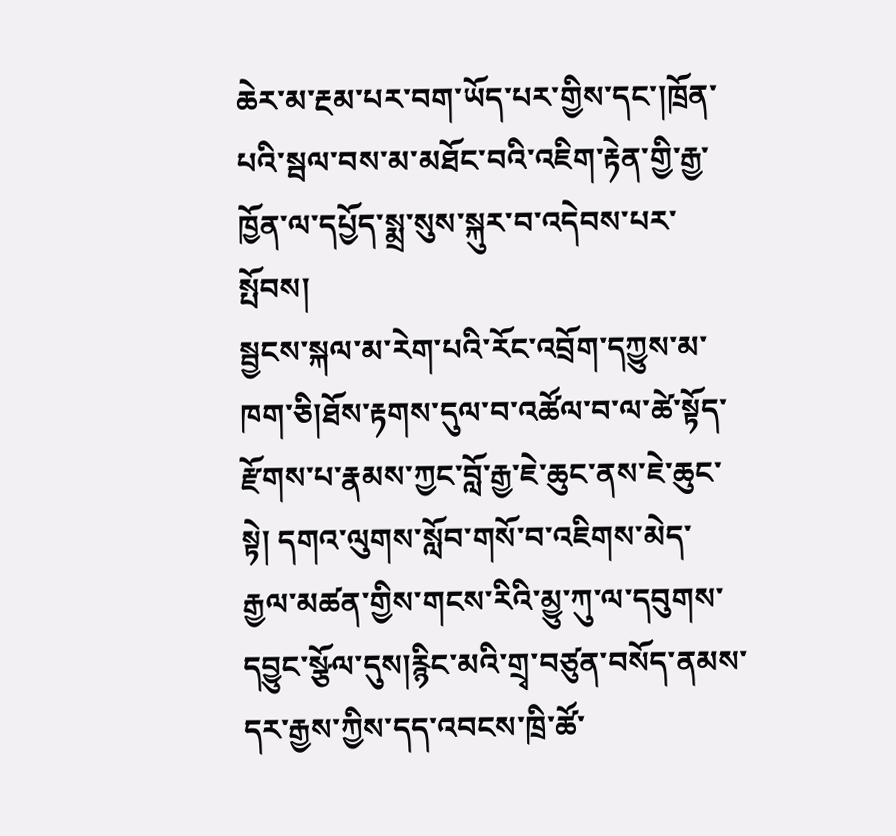ཆེར་མ་རྔམ་པར་བག་ཡོད་པར་གྱིས་དང་།ཁྲོན་པའི་སྦལ་བས་མ་མཐོང་བའི་འཇིག་རྟེན་གྱི་རྒྱ་ཁྱོན་ལ་དཔྱོད་སྨྲ་སུས་སྐུར་བ་འདེབས་པར་སྤོབས།
སྦྱངས་སྐལ་མ་རེག་པའི་རོང་འབྲོག་དཀྱུས་མ་ཁག་ཅི།ཐོས་རྟགས་དུལ་བ་འཚོལ་བ་ལ་ཚེ་སྟོད་རྫོགས་པ་རྣམས་ཀྱང་བློ་རྒྱ་ཇེ་ཆུང་ནས་ཇེ་ཆུང་སྟེ། དགའ་ལུགས་སློབ་གསོ་བ་འཇིགས་མེད་རྒྱལ་མཚན་གྱིས་གངས་རིའི་མྱུ་ཀུ་ལ་དབུགས་དབྱུང་སྩོལ་དུས།རྙིང་མའི་གྲྭ་བཙུན་བསོད་ནམས་དར་རྒྱས་ཀྱིས་དད་འབངས་ཁྲི་ཚོ་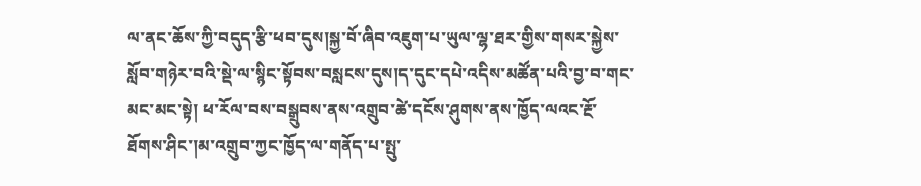ལ་ནང་ཆོས་ཀྱི་བདུད་རྩི་ཕབ་དུས།སྐྱ་བོ་ཞིབ་འཇུག་པ་ཡུལ་ལྷ་ཐར་གྱིས་གསར་སྐྱེས་སློབ་གཉེར་བའི་སྡེ་ལ་སྙིང་སྟོབས་བསླངས་དུས།ད་དུང་དཔེ་འདིས་མཚོན་པའི་བྱ་བ་གང་མང་མང་སྟེ། ཕ་རོལ་བས་བསྒྲུབས་ནས་འགྲུབ་ཚེ་དངོས་ཤུགས་ནས་ཁྱོད་ལའང་རྔོ་ཐོགས་ཤིང་།མ་འགྲུབ་ཀྱང་ཁྱོད་ལ་གནོད་པ་སྤུ་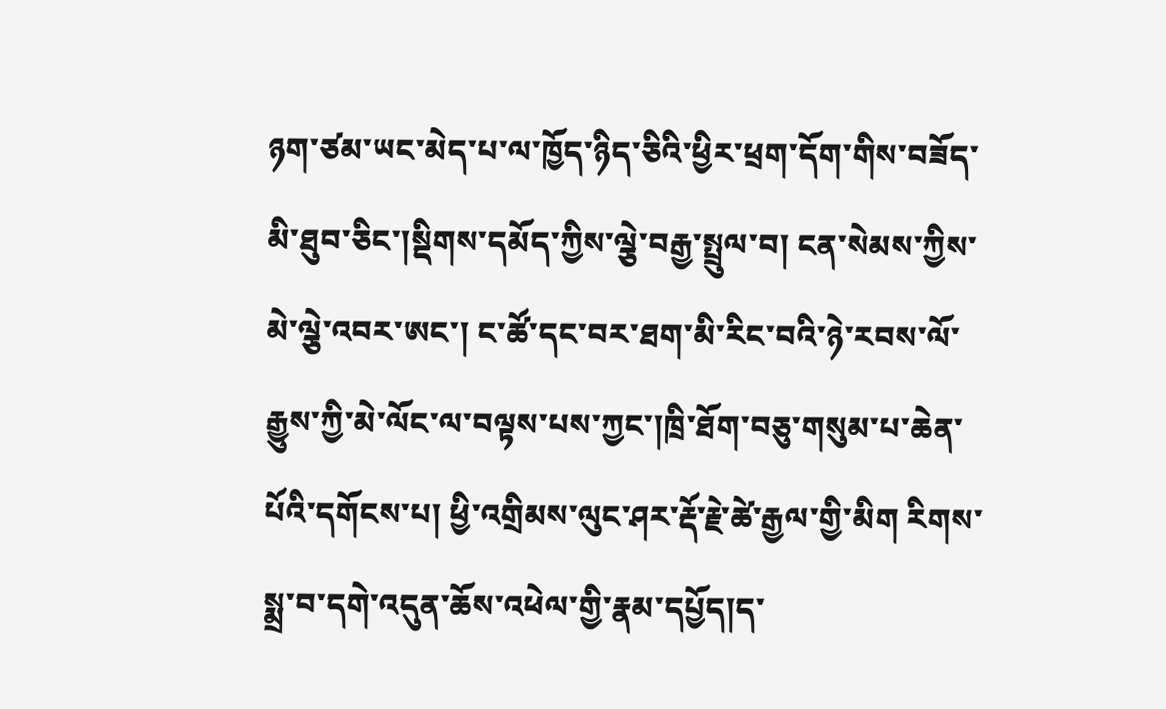ཉག་ཙམ་ཡང་མེད་པ་ལ་ཁྱོད་ཉིད་ཅིའི་ཕྱིར་ཕྲག་དོག་གིས་བཟོད་མི་ཐུབ་ཅིང་།སྡིགས་དམོད་ཀྱིས་ལྕེ་བརྒྱ་སྤྲུལ་བ། ངན་སེམས་ཀྱིས་མེ་ལྕེ་འབར་ཨང་། ང་ཚོ་དང་བར་ཐག་མི་རིང་བའི་ཉེ་རབས་ལོ་རྒྱུས་ཀྱི་མེ་ལོང་ལ་བལྟས་པས་ཀྱང་།ཁྲི་ཐོག་བཅུ་གསུམ་པ་ཆེན་པོའི་དགོངས་པ། ཕྱི་འགྲིམས་ལུང་ཤར་རྡོ་རྗེ་ཚེ་རྒྱལ་གྱི་མིག རིགས་སྨྲ་བ་དགེ་འདུན་ཆོས་འཕེལ་གྱི་རྣམ་དཔྱོད།ད་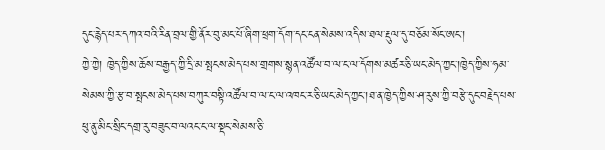དུང་རྙེད་པར་དཀའ་བའི་རིན་བྲལ་གྱི་ནོར་བུ་མང་པོ་ཞིག་ཕྲག་དོག་དང་ངན་སེམས་འདིས་ཐལ་རྡུལ་དུ་བཅོམ་སོང་ཨང་།
ཀྱེ་ཀྱེ། ཁྱེད་ཀྱིས་ཆོས་བརྒྱད་ཀྱི་དྲི་མ་སྤངས་མེད་པས་གྲགས་སྙན་འཚོལ་བ་ལ་ང་ལ་དོགས་མཚར་ཅི་ཡང་མེད་ཀྱང་།ཁྱེད་ཀྱིས་ཧམ་སེམས་ཀྱི་རྩ་བ་སྤངས་མེད་པས་བཀུར་བསྟི་འཚོལ་བ་ལ་ང་ལ་འཁང་ར་ཅི་ཡང་མེད་ཀྱང་།ཐ་ན་ཁྱེད་ཀྱིས་ཤ་རུས་ཀྱི་བརྩེ་དུང་བརྗེད་པས་ཕུ་ནུ་མིང་སྲིང་དགྲ་རུ་བཟུང་བ་ལའང་ང་ལ་སྡང་སེམས་ཅི་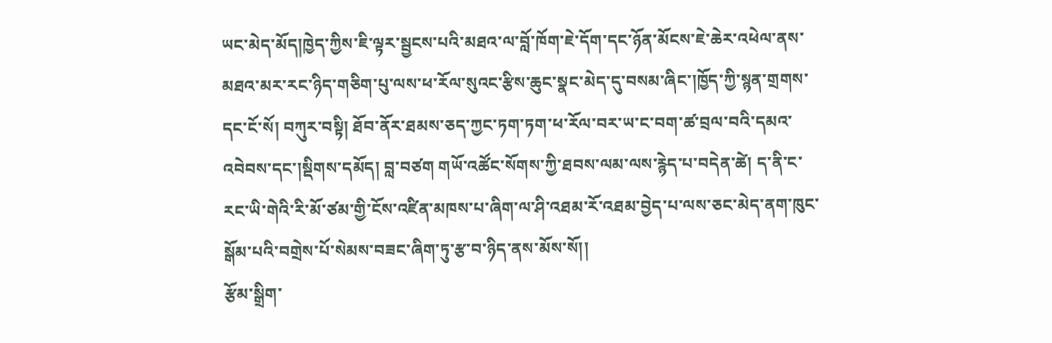ཡང་མེད་མོད།ཁྱེད་ཀྱིས་ཇི་ལྟར་སྦྱངས་པའི་མཐའ་ལ་བློ་ཁོག་ཇེ་དོག་དང་ཉོན་མོངས་ཇེ་ཆེར་འཕེལ་ནས་མཐའ་མར་རང་ཉིད་གཅིག་པུ་ལས་ཕ་རོལ་སུའང་རྩིས་ཆུང་སྣང་མེད་དུ་བསམ་ཞིང་།ཁྱོད་ཀྱི་སྙན་གྲགས་དང་ངོ་སོ། བཀུར་བསྟི། ཐོབ་ནོར་ཐམས་ཅད་ཀྱང་ཏག་ཏག་ཕ་རོལ་བར་ཡ་ང་བག་ཚ་བྲལ་བའི་དམའ་འབེབས་དང་།སྡིགས་དམོད། བླ་བཙག གཡོ་འཚོང་སོགས་ཀྱི་ཐབས་ལམ་ལས་རྙེད་པ་བདེན་ཚེ། ད་ནི་ང་རང་ཡི་གེའི་རི་མོ་ཙམ་གྱི་ངོས་འཛིན་མཁས་པ་ཞིག་ལ་ཤི་འཐམ་རོ་འཐམ་བྱེད་པ་ལས་ཅང་མེད་ནག་ཁུང་སྒོམ་པའི་བགྲེས་པོ་སེམས་བཟང་ཞིག་ཏུ་རྩ་བ་ཉིད་ནས་མོས་སོ།།
རྩོམ་སྒྲིག་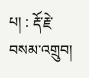པ། : རྡོ་རྗེ་བསམ་འགྲུབ།